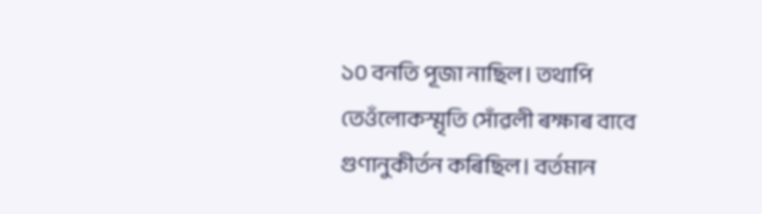১০ বনতি পূজা নাছিল। তথাপি তেওঁলোকস্মৃতি সোঁৱলী ৰক্ষাৰ বাবে গুণানুকীৰ্তন কৰিছিল। বৰ্তমান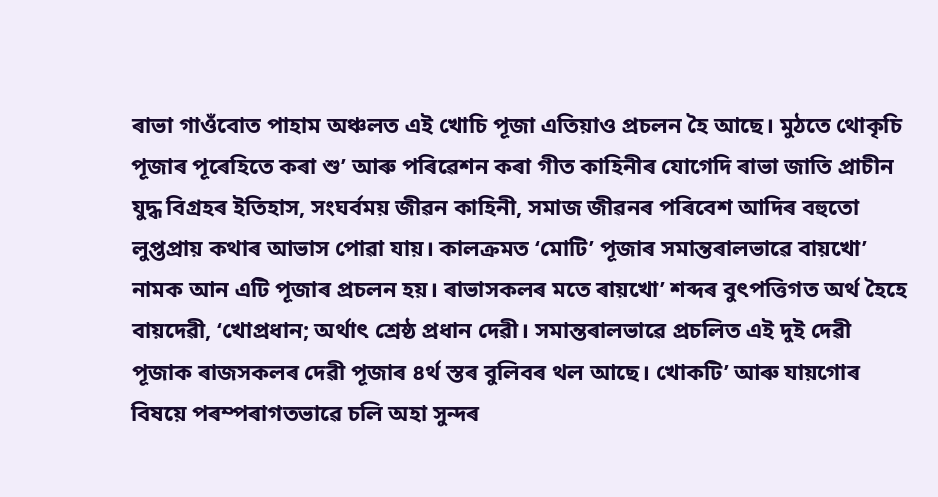ৰাভা গাওঁবোত পাহাম অঞ্চলত এই খোচি পূজা এতিয়াও প্ৰচলন হৈ আছে। মুঠতে থোকৃচি পূজাৰ পূৰেহিতে কৰা শু’ আৰু পৰিৱেশন কৰা গীত কাহিনীৰ যোগেদি ৰাভা জাতি প্ৰাচীন যুদ্ধ বিগ্ৰহৰ ইতিহাস, সংঘৰ্বময় জীৱন কাহিনী, সমাজ জীৱনৰ পৰিবেশ আদিৰ বহুতো লুপ্তপ্ৰায় কথাৰ আভাস পোৱা যায়। কালক্ৰমত ‘মোটি’ পূজাৰ সমান্তৰালভাৱে বায়খো’ নামক আন এটি পূজাৰ প্ৰচলন হয়। ৰাভাসকলৰ মতে ৰায়খো’ শব্দৰ বুৎপত্তিগত অৰ্থ হৈহে বায়দেৱী, ‘খোপ্ৰধান; অৰ্থাৎ শ্ৰেষ্ঠ প্ৰধান দেৱী। সমান্তৰালভাৱে প্ৰচলিত এই দুই দেৱী পূজাক ৰাজসকলৰ দেৱী পূজাৰ ৪ৰ্থ স্তৰ বুলিবৰ থল আছে। খোকটি’ আৰু যায়গোৰ বিষয়ে পৰম্পৰাগতভাৱে চলি অহা সুন্দৰ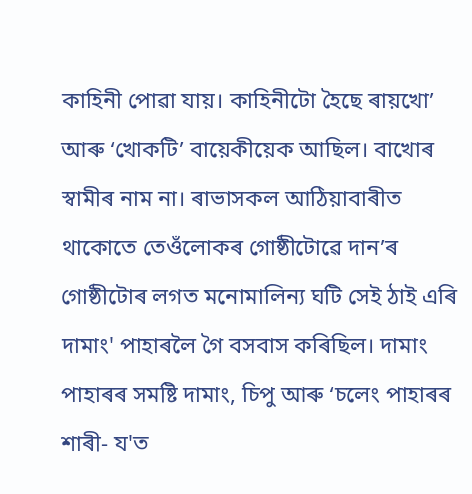কাহিনী পোৱা যায়। কাহিনীটো হৈছে ৰায়খো’ আৰু ‘খোকটি’ বায়েকীয়েক আছিল। বাখোৰ স্বামীৰ নাম না। ৰাভাসকল আঠিয়াবাৰীত থাকোতে তেওঁলোকৰ গোষ্ঠীটোৱে দান’ৰ গোষ্ঠীটোৰ লগত মনোমালিন্য ঘটি সেই ঠাই এৰি দামাং' পাহাৰলৈ গৈ বসবাস কৰিছিল। দামাং পাহাৰৰ সমষ্টি দামাং, চিপু আৰু ‘চলেং পাহাৰৰ শাৰী- য'ত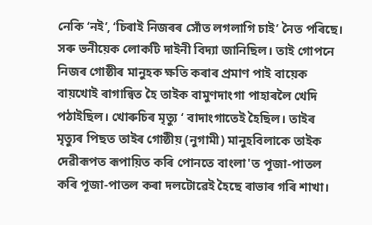নেকি ‘নই’, ‘চিৰাই নিজৰৰ সোঁত লগলাগি চাই’ নৈত পৰিছে। সৰু ভনীয়েক লোকটি দাইনী বিদ্যা জানিছিল। তাই গোপনে নিজৰ গোষ্ঠীৰ মানুহক ক্ষতি কৰাৰ প্ৰমাণ পাই বায়েক বায়খোই ৰাগান্বিত হৈ তাইক বামুণদাংগা পাহাৰলৈ খেদি পঠাইছিল। খোৰুচিৰ মৃত্যু ‘ বাদাংগাতেই হৈছিল। তাইৰ মৃত্যুৰ পিছত তাইৰ গোষ্ঠীয় (নুগামী) মানুহবিলাকে তাইক দেৱীৰূপত ৰূপায়িত কৰি পোনতে বাংলা'ত পূজা-পাতল কৰি পূজা-পাতল কৰা দলটোৱেই হৈছে ৰাভাৰ গৰি শাখা।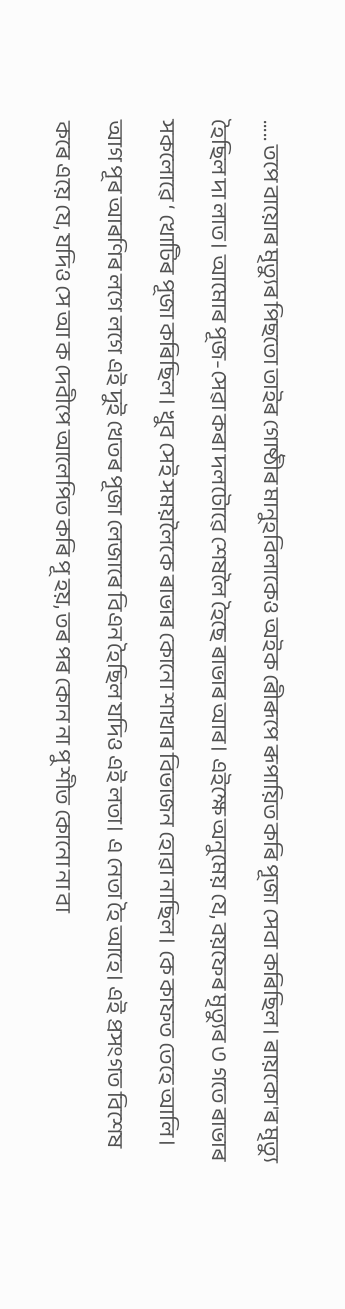..... তপে বায়োৰ মৃত্যুৰ পিছতো তাইৰ গোষ্ঠীৰ মানুহবিলাকেও অইক ৰেীৰূপে ৰূপায়িত কৰি পূজা সেবা কৰিছিল। ৰায়কো'ৰ মৃত্যু হৈছিল দা লাত। আমোৰ পূজ-সেৱা কৰা দলটোৱে শেষলৈ হৈছে ৰাভাৰ আৰ। এইক্ষে অনুমেয় যে, বয়ফেৰ মৃত্যুৰ ৩ গতে ৰাভাৰ সকলোৱে ‘ খোটিৰ পূজা কৰিছিল। খুব সেই সময়লৈকে ৰাভাৰ কোনো শাখাৰ বিভাজন হোৱা নাছিল। কে কাফত তেহে আলি। আগ পূৰ আৰণিৰ লগে লগে এই দুই খেতৰ পূজা লেজাৰে বিএন হৈছিল যদিও এই লতা। এ নেতা হৈ আহে। এই প্ৰসংগত বিশেষ কৰে এয়ে যে, যদিও সে আ ক দেবীপে আলেপিত কৰি পূ হয়, তৰ পৰ কোন না পু শীত কোনো না বা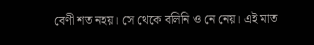বেণী শত নহয়। সে থেকে বলিনি ও নে নেয়। এই মাত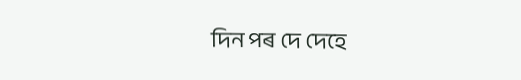দিন পৰ দে দেহে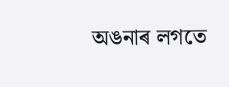অঙনাৰ লগতে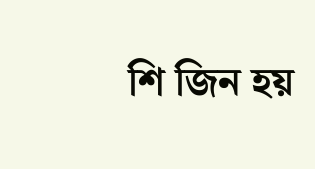শি জিন হয়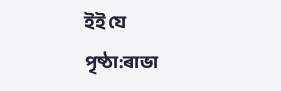ইই যে
পৃষ্ঠা:ৰাভা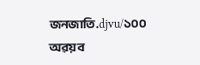জনজাতি.djvu/১০০
অৱয়ব